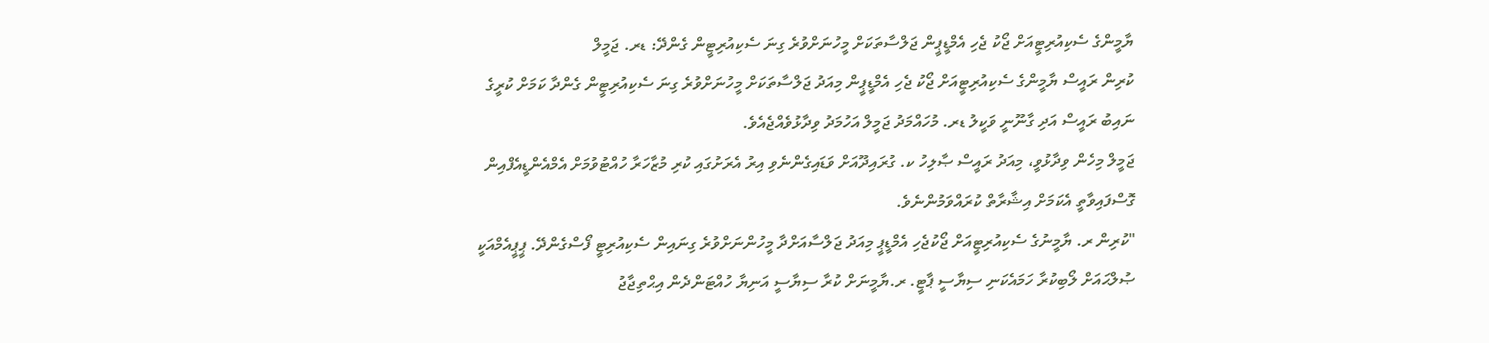ޔާމީންގެ ސެކިއުރިޓީއަށް ޖޯކު ޖެހި އެމްޑީޕީން ޖަލްސާތަކަށް މީހުނަށްވުރެ ގިނަ ސެކިއުރިޓީން ގެންދޭ: ޑރ. ޖަމީލް
ކުރިން ރައީސް ޔާމީންގެ ސެކިއުރިޓީއަށް ޖޯކު ޖެހި އެމްޑީޕީން މިއަދު ޖަލްސާތަކަށް މީހުނަށްވުރެ ގިނަ ސެކިއުރިޓީން ގެންދާ ކަމަށް ކުރީގެ ނައިބު ރައީސް އަދި ގާނޫނީ ވަކީލު ޑރ. މުހައްމަދު ޖަމީލް އަހުމަދު ވިދާޅުވެއްޖެއެވެ.
ޖަމީލް މިހެން ވިދާޅުވީ، މިއަދު ރައީސް ޞާލިހު ކ. ގުރައިދޫއަށް ވަޑައިގެންނެވި އިރު އެރަށުގައި ކުރި މުޒާހަރާ ހުއްޓުވުމަށް އެމްއެންޑީއެފްއިން ގޮސްފައިވާތީ އެކަމަށް އިޝާރާތް ކުރައްވަމުންނެވެ.
"ކުރިން ރ. ޔާމީނުގެ ސެކިއުރިޓީއަށް ޖޯކުޖެހި އެމްޑީޕީ މިއަދު ޖަލްސާއަށްދާ މީހުންނަށްވުރެ ގިނައިން ސެކިއުރިޓީ ފޯސްގެންދޭ. ޕީޕީއެމްއަކީ ޞުލްޙައަށް ލޯބިކުރާ ހަމައެކަނި ސިޔާސީ ޕާޓީ. ރ.ޔާމީނަށް ކުރާ ސިޔާސީ އަނިޔާ ހުއްޓަންދެން އިޙްތިޖާޖު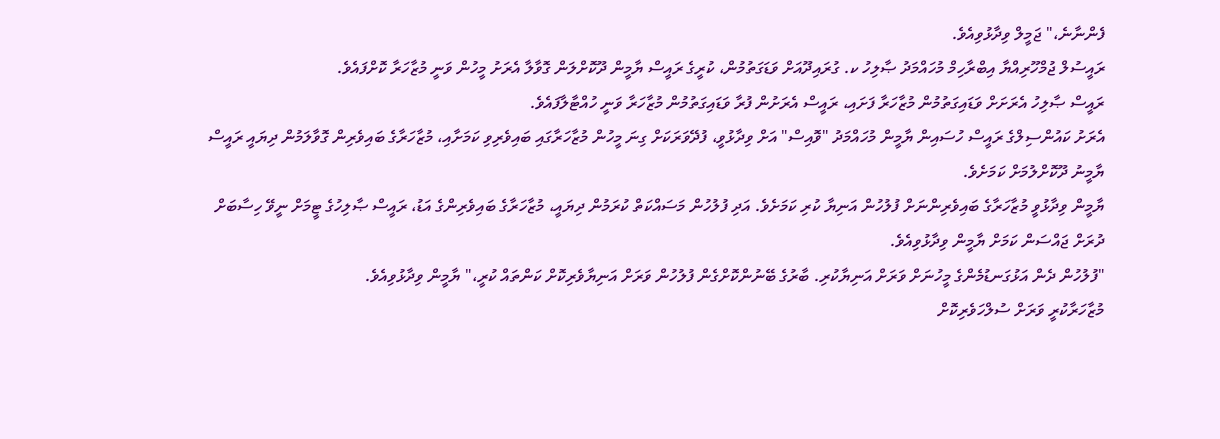ފެންނާނެ،" ޖަމީލް ވިދާޅުވިއެވެ.
ރައީސުލް ޖުމްހޫރިއްޔާ އިބްރާހިމް މުހައްމަދު ޞާލިހު ކ. ގުރައިދޫއަށް ވަޑަގަތުމުން، ކުރީގެ ރައީސް ޔާމީން ދޫކޮށްލަން ގޮވާލާ އެރަށު މީހުން ވަނީ މުޒާހަރާ ކޮށްފައެވެ.
ރައީސް ޞާލިހު އެރަށަށް ވަޑައިގަތުމުން މުޒާހަރާ ފަށައި، ރައީސް އެރަށުން ފުރާ ވަޑައިގަތުމުން މުޒާހަރާ ވަނީ ހުއްޓާލާފައެވެ.
އެރަށު ކައުންސިލްގެ ރައީސް ހުސައިން ޔާމީން މުހައްމަދު "ވޮއިސް" އަށް ވިދާޅުވީ، ފުދޭވަރަކަށް ގިނަ މީހުން މުޒާހަރާގައި ބައިވެރިވި ކަމަށާއި، މުޒާހަރާގެ ބައިވެރިން ގޮވާލަމުން ދިޔައީ ރައީސް ޔާމީނު ދޫކޮށްލުމަށް ކަމަށެވެ.
ޔާމީން ވިދާޅުވީ މުޒާހަރާގެ ބައިވެރިންނަށް ފުލުހުން އަނިޔާ ކުރި ކަމަށެވެ. އަދި ފުލުހުން މަސައްކަތް ކުރަމުން ދިޔައީ، މުޒާހަރާގެ ބައިވެރިންގެ އަޑު، ރައީސް ޞާލިހުގެ ޓީމަށް ނީވޭ ހިސާބަށް ދުރަށް ޖައްސަން ކަމަށް ޔާމީން ވިދާޅުވިއެވެ.
"ފުލުހުން ދެން އަޅުގަނޑުމެންގެ މީހުނަށް ވަރަށް އަނިޔާކުރި. ބާރުގެ ބޭނުންކޮށްގެން ފުލުހުން ވަރަށް އަނިޔާވެރިކޮށް ކަންތައް ކުރީ،" ޔާމީން ވިދާޅުވިއެވެ.
މުޒާހަރާކުރީ ވަރަށް ސުލްހަވެރިކޮށް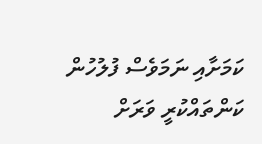ކަމަށާއި ނަމަވެސް ފުލުހުން ކަންތައްކުރީ ވަރަށް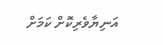އަނިޔާވެރިކޮށް ކަމަށް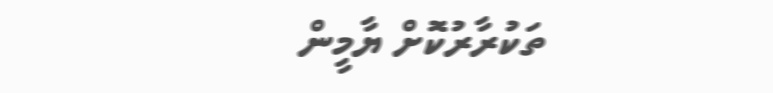ތަކުރާރުކޮށް ޔާމީން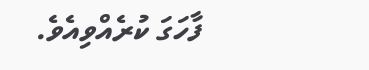ފާހަގަ ކުރެއްވިއެވެ.